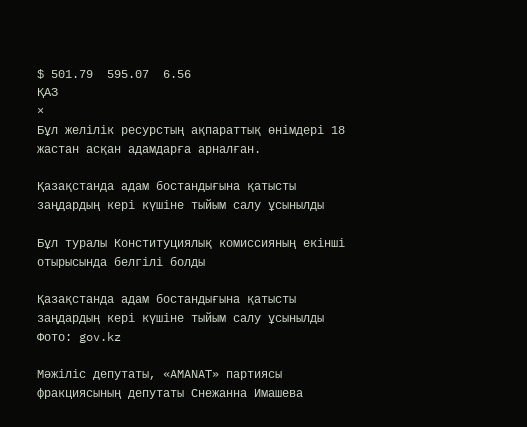$ 501.79  595.07  6.56
ҚАЗ
×
Бұл желілік ресурстың ақпараттық өнімдері 18 жастан асқан адамдарға арналған.

Қазақстанда адам бостандығына қатысты заңдардың кері күшіне тыйым салу ұсынылды

Бұл туралы Конституциялық комиссияның екінші отырысында белгілі болды

Қазақстанда адам бостандығына қатысты заңдардың кері күшіне тыйым салу ұсынылды
Фото: gov.kz

Мәжіліс депутаты, «AMANAT» партиясы фракциясының депутаты Снежанна Имашева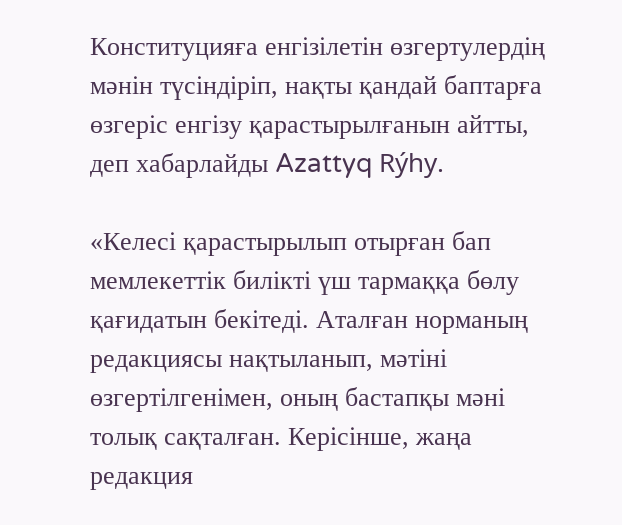Конституцияға енгізілетін өзгертулердің мәнін түсіндіріп, нақты қандай баптарға өзгеріс енгізу қарастырылғанын айтты, деп хабарлайды Azattyq Rýhy.

«Келесі қарастырылып отырған бап мемлекеттік билікті үш тармаққа бөлу қағидатын бекітеді. Аталған норманың редакциясы нақтыланып, мәтіні өзгертілгенімен, оның бастапқы мәні толық сақталған. Керісінше, жаңа редакция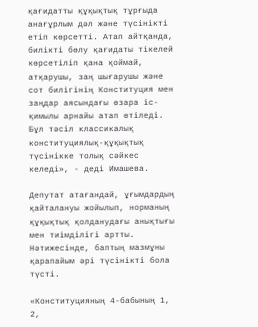қағидатты құқықтық тұрғыда анағұрлым дәл және түсінікті етіп көрсетті. Атап айтқанда, билікті бөлу қағидаты тікелей көрсетіліп қана қоймай, атқарушы, заң шығарушы және сот билігінің Конституция мен заңдар аясындағы өзара іс-қимылы арнайы атап өтіледі. Бұл тәсіл классикалық конституциялық-құқықтық түсінікке толық сәйкес келеді», - деді Имашева.

Депутат атағандай, ұғымдардың қайталануы жойылып, норманың құқықтық қолданудағы анықтығы мен тиімділігі артты. Нәтижесінде, баптың мазмұны қарапайым әрі түсінікті бола түсті.

«Конституцияның 4-бабының 1, 2,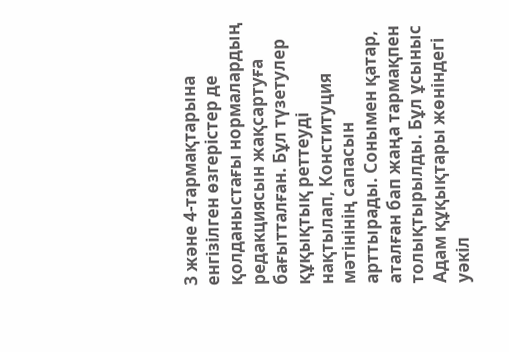3 және 4-тармақтарына енгізілген өзгерістер де қолданыстағы нормалардың редакциясын жақсартуға бағытталған. Бұл түзетулер құқықтық реттеуді нақтылап, Конституция мәтінінің сапасын арттырады. Сонымен қатар, аталған бап жаңа тармақпен толықтырылды. Бұл ұсыныс Адам құқықтары жөніндегі уәкіл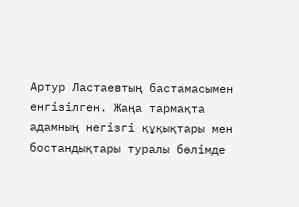Артур Ластаевтың бастамасымен енгізілген. Жаңа тармақта адамның негізгі құқықтары мен бостандықтары туралы бөлімде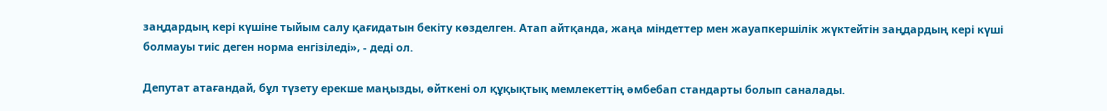заңдардың кері күшіне тыйым салу қағидатын бекіту көзделген. Атап айтқанда, жаңа міндеттер мен жауапкершілік жүктейтін заңдардың кері күші болмауы тиіс деген норма енгізіледі», - деді ол.

Депутат атағандай, бұл түзету ерекше маңызды, өйткені ол құқықтық мемлекеттің әмбебап стандарты болып саналады.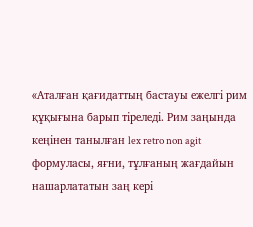«Аталған қағидаттың бастауы ежелгі рим құқығына барып тіреледі. Рим заңында кеңінен танылған lex retro non agit формуласы, яғни, тұлғаның жағдайын нашарлататын заң кері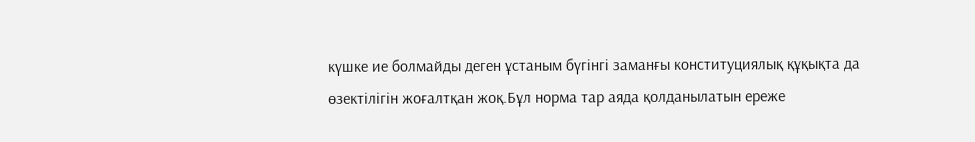күшке ие болмайды деген ұстаным бүгінгі заманғы конституциялық құқықта да өзектілігін жоғалтқан жоқ.Бұл норма тар аяда қолданылатын ереже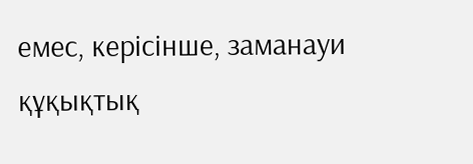емес, керісінше, заманауи құқықтық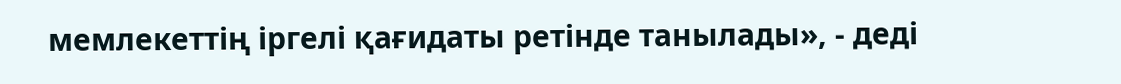мемлекеттің іргелі қағидаты ретінде танылады», - деді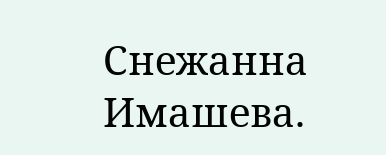Снежанна Имашева.